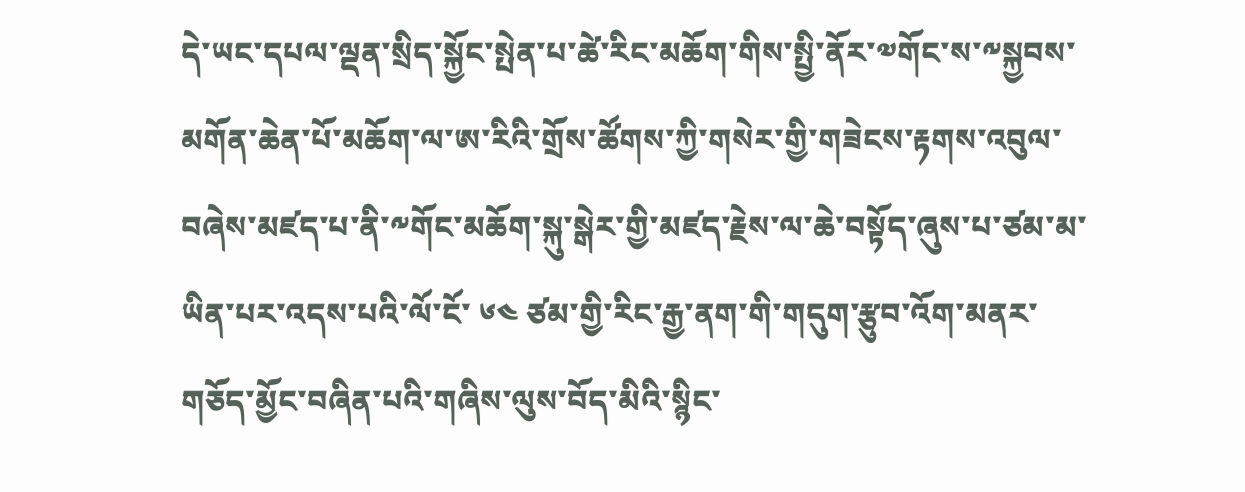དེ་ཡང་དཔལ་ལྡན་སྲིད་སྐྱོང་སྤེན་པ་ཚེ་རིང་མཆོག་གིས་སྤྱི་ནོར་༧གོང་ས་༸སྐྱབས་མགོན་ཆེན་པོ་མཆོག་ལ་ཨ་རིའི་གྲོས་ཚོགས་ཀྱི་གསེར་གྱི་གཟེངས་རྟགས་འབུལ་བཞེས་མཛད་པ་ནི་༸གོང་མཆོག་སྐུ་སྒེར་གྱི་མཛད་རྗེས་ལ་ཆེ་བསྟོད་ཞུས་པ་ཙམ་མ་ཡིན་པར་འདས་པའི་ལོ་ངོ་ ༦༤ ཙམ་གྱི་རིང་རྒྱ་ནག་གི་གདུག་རྩུབ་འོག་མནར་གཅོད་མྱོང་བཞིན་པའི་གཞིས་ལུས་བོད་མིའི་སྙིང་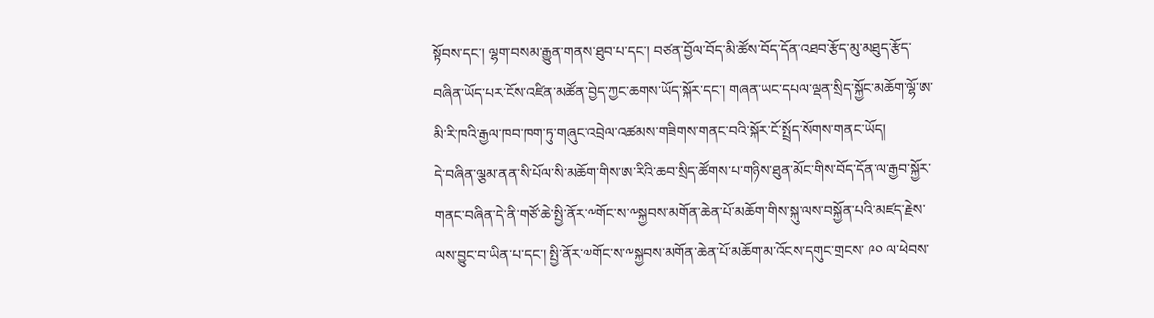སྟོབས་དང་། ལྷག་བསམ་རྒྱུན་གནས་ཐུབ་པ་དང་། བཙན་བྱོལ་བོད་མི་ཚོས་བོད་དོན་འཐབ་རྩོད་མུ་མཐུད་རྩོད་བཞིན་ཡོད་པར་ངོས་འཛིན་མཚོན་བྱེད་ཀྱང་ཆགས་ཡོད་སྐོར་དང་། གཞན་ཡང་དཔལ་ལྡན་སྲིད་སྐྱོང་མཆོག་ལྷོ་ཨ་མི་རི་ཁའི་རྒྱལ་ཁབ་ཁག་ཏུ་གཞུང་འབྲེལ་འཚམས་གཟིགས་གནང་བའི་སྐོར་ངོ་སྤྲོད་སོགས་གནང་ཡོད།
དེ་བཞིན་ལྕམ་ནན་སི་པོལ་སི་མཆོག་གིས་ཨ་རིའི་ཆབ་སྲིད་ཚོགས་པ་གཉིས་ཐུན་མོང་གིས་བོད་དོན་ལ་རྒྱབ་སྐྱོར་གནང་བཞིན་དེ་ནི་གཙོ་ཆེ་སྤྱི་ནོར་༸གོང་ས་༸སྐྱབས་མགོན་ཆེན་པོ་མཆོག་གིས་སྐུ་ལས་བསྐྱོན་པའི་མཛད་རྗེས་ལས་བྱུང་བ་ཡིན་པ་དང་། སྤྱི་ནོར་༧གོང་ས་༸སྐྱབས་མགོན་ཆེན་པོ་མཆོག་མ་འོངས་དགུང་གྲངས་ ༩༠ ལ་ཕེབས་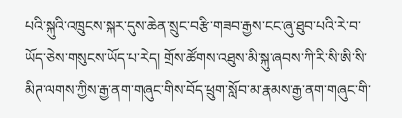པའི་སྐུའི་འཁྲུངས་སྐར་དུས་ཆེན་སྲུང་བརྩི་གཟབ་རྒྱས་ངང་ཞུ་ཐུབ་པའི་རེ་བ་ཡོད་ཅེས་གསུངས་ཡོད་པ་རེད། གྲོས་ཚོགས་འཐུས་མི་སྐུ་ཞབས་ཀི་རི་སི་ཨི་སི་མིཊ་ལགས་ཀྱིས་རྒྱ་ནག་གཞུང་གིས་བོད་ཕྲུག་སློབ་མ་རྣམས་རྒྱ་ནག་གཞུང་གི་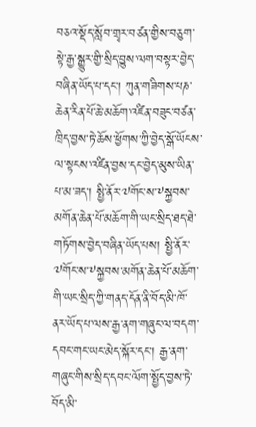བཅའ་སྡོད་སློབ་གྲྭར་བཙན་གྱིས་བཅུག་སྟེ་རྒྱ་སྒྱུར་གྱི་སྲིད་བྱུས་ལག་བསྟར་བྱེད་བཞིན་ཡོད་པ་དང་། ཀུན་གཟིགས་པཎ་ཆེན་རིན་པོ་ཆེ་མཆོག་འཛིན་བཟུང་བཙན་ཁྲིད་བྱས་ཏེ་ཆོས་ཕྱོགས་ཀྱི་བྱེད་སྒོ་ཡོངས་ལ་སྟངས་འཛིན་བྱས་དང་བྱེད་མུས་ཡིན་པ་མ་ཟད་། སྤྱི་ནོར་༧གོང་ས་༸སྐྱབས་མགོན་ཆེན་པོ་མཆོག་གི་ཡང་སྲིད་ཐད་ཐེ་གཏོགས་བྱེད་བཞིན་ཡོད་པས། སྤྱི་ནོར་༧གོང་ས་༸སྐྱབས་མགོན་ཆེན་པོ་མཆོག་གི་ཡང་སྲིད་ཀྱི་གནད་དོན་ནི་བོད་མི་ཁོ་ནར་ཡོད་པ་ལས་རྒྱ་ནག་གཞུང་ལ་བདག་དབང་གང་ཡང་མེད་སྐོར་དང་། རྒྱ་ནག་གཞུང་གིས་སྲིད་དབང་ལོག་སྤྱོད་བྱས་ཏེ་བོད་མི་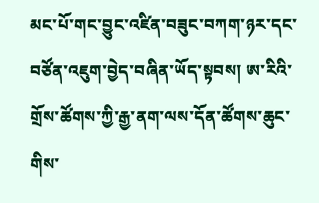མང་པོ་གང་བྱུང་འཛིན་བཟུང་བཀག་ཉར་དང་བཙོན་འཇུག་བྱེད་བཞིན་ཡོད་སྟབས། ཨ་རིའི་གྲོས་ཚོགས་ཀྱི་རྒྱ་ནག་ལས་དོན་ཚོགས་ཆུང་གིས་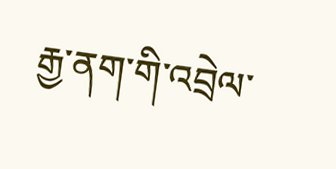རྒྱ་ནག་གི་འབྲེལ་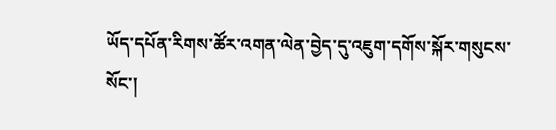ཡོད་དཔོན་རིགས་ཚོར་འགན་ལེན་བྱེད་དུ་འཇུག་དགོས་སྐོར་གསུངས་སོང་།